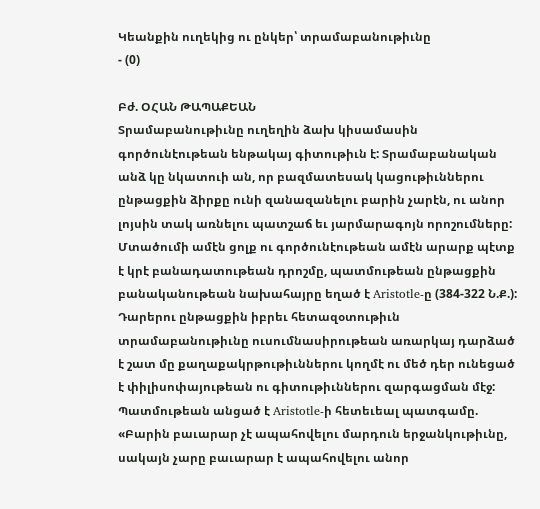Կեանքին ուղեկից ու ընկեր՝ տրամաբանութիւնը
- (0)

Բժ. ՕՀԱՆ ԹԱՊԱՔԵԱՆ
Տրամաբանութիւնը ուղեղին ձախ կիսամասին գործունէութեան ենթակայ գիտութիւն է: Տրամաբանական անձ կը նկատուի ան, որ բազմատեսակ կացութիւններու ընթացքին ձիրքը ունի զանազանելու բարին չարէն, ու անոր լոյսին տակ առնելու պատշաճ եւ յարմարագոյն որոշումները:
Մտածումի ամէն ցոլք ու գործունէութեան ամէն արարք պէտք է կրէ բանադատութեան դրոշմը, պատմութեան ընթացքին բանականութեան նախահայրը եղած է Aristotle-ը (384-322 Ն.Ք.): Դարերու ընթացքին իբրեւ հետազօտութիւն տրամաբանութիւնը ուսումնասիրութեան առարկայ դարձած է շատ մը քաղաքակրթութիւններու կողմէ ու մեծ դեր ունեցած է փիլիսոփայութեան ու գիտութիւններու զարգացման մէջ: Պատմութեան անցած է Aristotle-ի հետեւեալ պատգամը. «Բարին բաւարար չէ ապահովելու մարդուն երջանկութիւնը, սակայն չարը բաւարար է ապահովելու անոր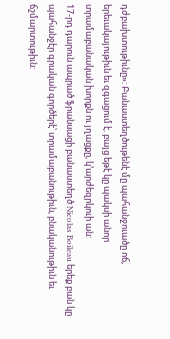դժբախտութիւնը»: Բանաստեղծութենէ մը պահանջուածը ոճ, երեւակայութիւն եւ զգացում է. բայց եթէ կը պակսի անոր տրամաբանական խորքն ու յղացքը, կ’արժեզրկուի ան:
17-րդ դարուն ապրած ֆրանսացի բանաստեղծ Nicolas Boileau երեք բան կը պահանջէր գրական գործերէ՝ տրամաբանութիւն, բնականութիւն եւ ճշմարտութիւն: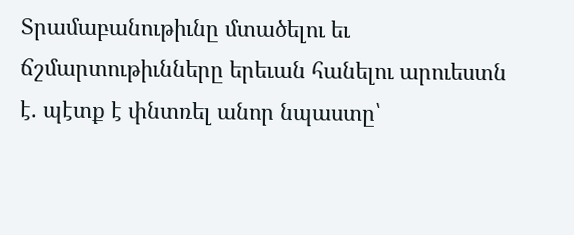Տրամաբանութիւնը մտածելու եւ ճշմարտութիւնները երեւան հանելու արուեստն է. պէտք է փնտռել անոր նպաստը՝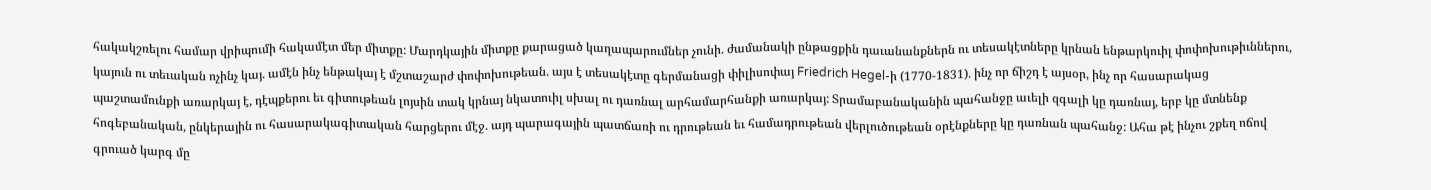հակակշռելու համար վրիպումի հակամէտ մեր միտքը: Մարդկային միտքը քարացած կաղապարումներ չունի. ժամանակի ընթացքին դաւանանքներն ու տեսակէտները կրնան ենթարկուիլ փոփոխութիւններու, կայուն ու տեւական ոչինչ կայ. ամէն ինչ ենթակայ է մշտաշարժ փոփոխութեան. այս է տեսակէտը գերմանացի փիլիսոփայ Friedrich Hegel-ի (1770-1831). ինչ որ ճիշդ է այսօր, ինչ որ հասարակաց պաշտամունքի առարկայ է, դէպքերու եւ գիտութեան լոյսին տակ կրնայ նկատուիլ սխալ ու դառնալ արհամարհանքի առարկայ: Տրամաբանականին պահանջը աւելի զգալի կը դառնայ, երբ կը մտնենք հոգեբանական, ընկերային ու հասարակագիտական հարցերու մէջ. այդ պարագային պատճառի ու դրութեան եւ համադրութեան վերլուծութեան օրէնքները կը դառնան պահանջ: Ահա թէ ինչու շքեղ ոճով գրուած կարգ մը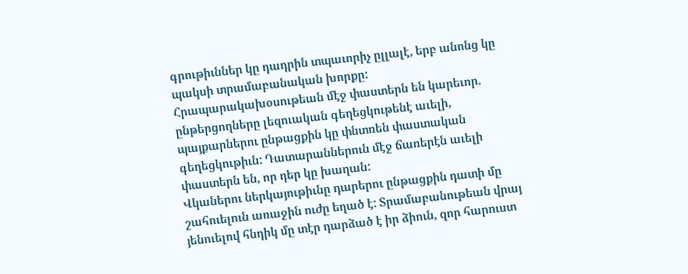գրութիւններ կը դադրին տպաւորիչ ըլլալէ, երբ անոնց կը պակսի տրամաբանական խորքը:
Հրապարակախօսութեան մէջ փաստերն են կարեւոր. ընթերցողները լեզուական գեղեցկութենէ աւելի, պայքարներու ընթացքին կը փնտռեն փաստական գեղեցկութիւն: Դատարաններուն մէջ ճառերէն աւելի փաստերն են, որ դեր կը խաղան:
Վկաներու ներկայութիւնը դարերու ընթացքին դատի մը շահուելուն առաջին ուժը եղած է: Տրամաբանութեան վրայ յենուելով հնդիկ մը տէր դարձած է իր ձիուն, զոր հարուստ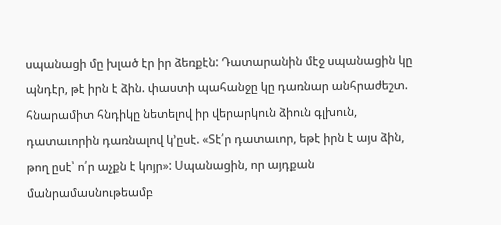սպանացի մը խլած էր իր ձեռքէն: Դատարանին մէջ սպանացին կը պնդէր, թէ իրն է ձին. փաստի պահանջը կը դառնար անհրաժեշտ. հնարամիտ հնդիկը նետելով իր վերարկուն ձիուն գլխուն, դատաւորին դառնալով կ’ըսէ. «Տէ՛ր դատաւոր, եթէ իրն է այս ձին, թող ըսէ՝ ո՛ր աչքն է կոյր»: Սպանացին, որ այդքան մանրամասնութեամբ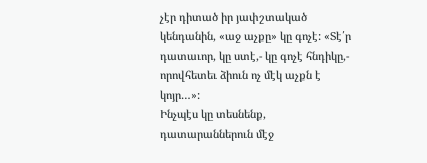չէր դիտած իր յափշտակած կենդանին, «աջ աչքը» կը գոչէ: «Տէ՛ր դատաւոր, կը ստէ,- կը գոչէ հնդիկը,- որովհետեւ ձիուն ոչ մէկ աչքն է կոյր…»:
Ինչպէս կը տեսնենք, դատարաններուն մէջ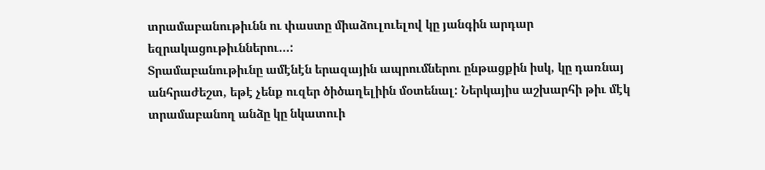տրամաբանութիւնն ու փաստը միաձուլուելով կը յանգին արդար եզրակացութիւններու…:
Տրամաբանութիւնը ամէնէն երազային ապրումներու ընթացքին իսկ, կը դառնայ անհրաժեշտ, եթէ չենք ուզեր ծիծաղելիին մօտենալ: Ներկայիս աշխարհի թիւ մէկ տրամաբանող անձը կը նկատուի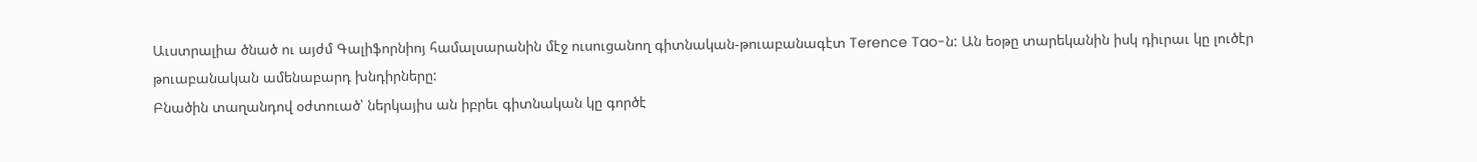Աւստրալիա ծնած ու այժմ Գալիֆորնիոյ համալսարանին մէջ ուսուցանող գիտնական-թուաբանագէտ Terence Tao-ն: Ան եօթը տարեկանին իսկ դիւրաւ կը լուծէր թուաբանական ամենաբարդ խնդիրները:
Բնածին տաղանդով օժտուած՝ ներկայիս ան իբրեւ գիտնական կը գործէ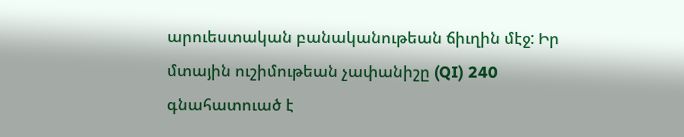արուեստական բանականութեան ճիւղին մէջ: Իր մտային ուշիմութեան չափանիշը (QI) 240 գնահատուած է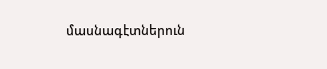մասնագէտներուն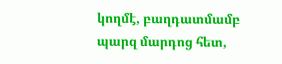կողմէ, բաղդատմամբ պարզ մարդոց հետ,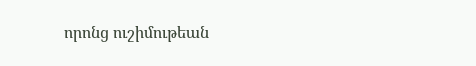որոնց ուշիմութեան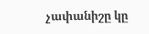չափանիշը կը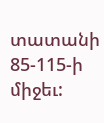տատանի 85-115-ի միջեւ: